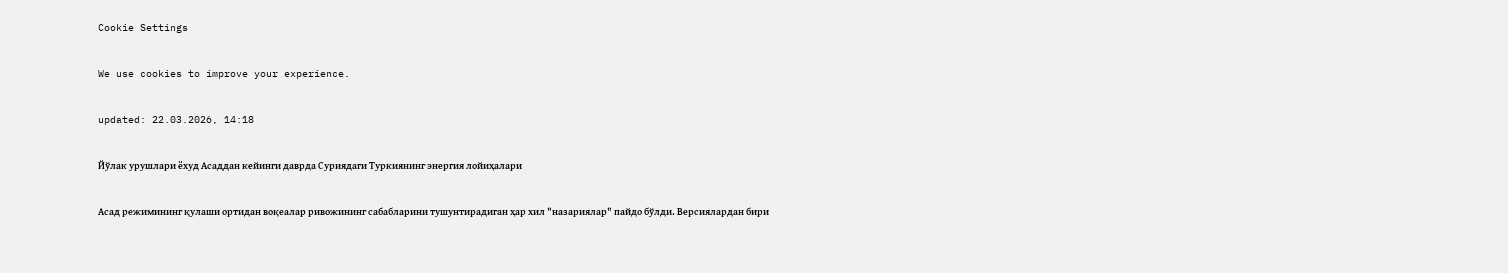Cookie Settings

We use cookies to improve your experience.

updated: 22.03.2026, 14:18

Йўлак урушлари ёхуд Асаддан кейинги даврда Суриядаги Туркиянинг энергия лойиҳалари

Асад режимининг қулаши ортидан воқеалар ривожининг сабабларини тушунтирадиган ҳар хил "назариялар" пайдо бўлди. Версиялардан бири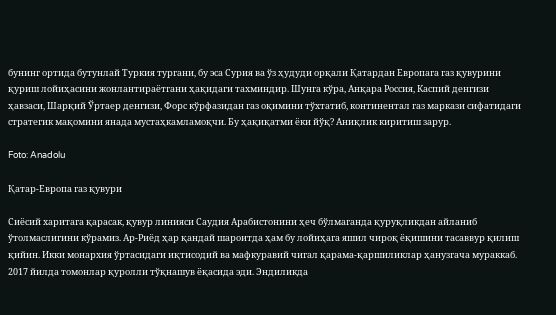бунинг ортида бутунлай Туркия тургани, бу эса Сурия ва ўз ҳудуди орқали Қатардан Европага газ қувурини қуриш лойиҳасини жонлантираётгани ҳақидаги тахминдир. Шунга кўра, Анқара Россия, Каспий денгизи ҳавзаси, Шарқий Ўртаер денгизи, Форс кўрфазидан газ оқимини тўхтатиб, континентал газ маркази сифатидаги стратегик мақомини янада мустаҳкамламоқчи. Бу ҳақиқатми ёки йўқ? Аниқлик киритиш зарур.

Foto: Anadolu

Қатар-Европа газ қувури

Сиёсий харитага қарасак, қувур линияси Саудия Арабистонини ҳеч бўлмаганда қуруқликдан айланиб ўтолмаслигини кўрамиз. Ар-Риёд ҳар қандай шароитда ҳам бу лойиҳага яшил чироқ ёқишини тасаввур қилиш қийин. Икки монархия ўртасидаги иқтисодий ва мафкуравий чигал қарама-қаршиликлар ҳанузгача мураккаб. 2017 йилда томонлар қуролли тўқнашув ёқасида эди. Эндиликда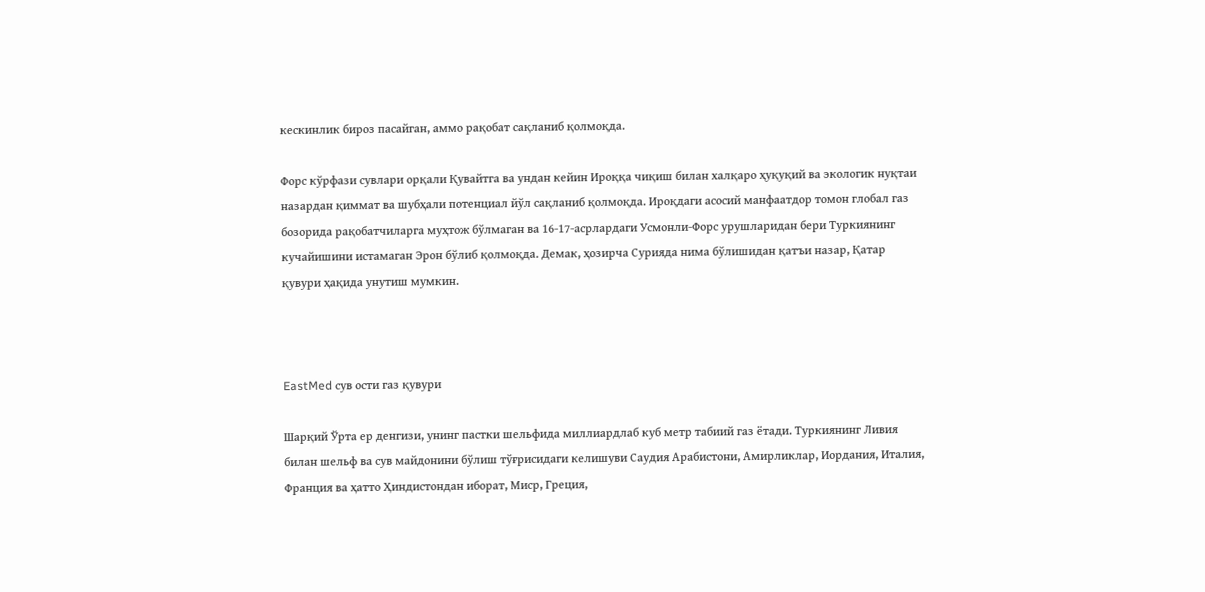кескинлик бироз пасайган, аммо рақобат сақланиб қолмоқда.

Форс кўрфази сувлари орқали Қувайтга ва ундан кейин Ироққа чиқиш билан халқаро ҳуқуқий ва экологик нуқтаи назардан қиммат ва шубҳали потенциал йўл сақланиб қолмоқда. Ироқдаги асосий манфаатдор томон глобал газ бозорида рақобатчиларга муҳтож бўлмаган ва 16-17-асрлардаги Усмонли-Форс урушларидан бери Туркиянинг кучайишини истамаган Эрон бўлиб қолмоқда. Демак, ҳозирча Сурияда нима бўлишидан қатъи назар, Қатар қувури ҳақида унутиш мумкин.



EastMed сув ости газ қувури

Шарқий Ўрта ер денгизи, унинг пастки шельфида миллиардлаб куб метр табиий газ ётади. Туркиянинг Ливия билан шельф ва сув майдонини бўлиш тўғрисидаги келишуви Саудия Арабистони, Амирликлар, Иордания, Италия, Франция ва ҳатто Ҳиндистондан иборат, Миср, Греция,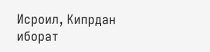Исроил, Кипрдан иборат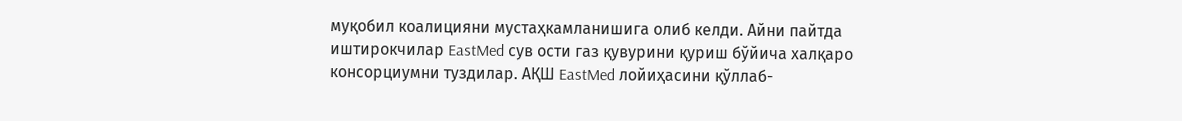муқобил коалицияни мустаҳкамланишига олиб келди. Айни пайтда иштирокчилар EastMed сув ости газ қувурини қуриш бўйича халқаро консорциумни туздилар. АҚШ EastMed лойиҳасини қўллаб-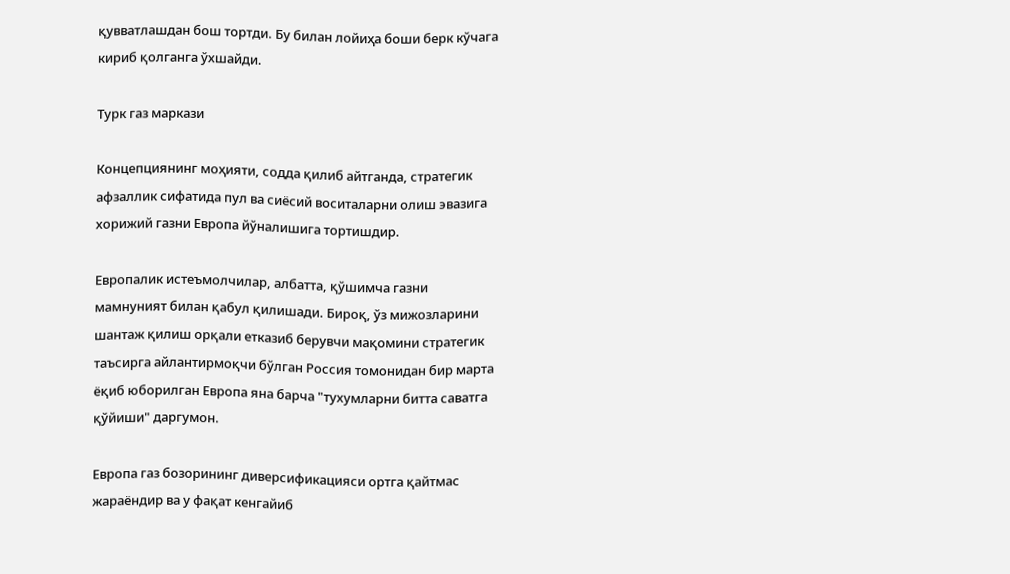қувватлашдан бош тортди. Бу билан лойиҳа боши берк кўчага кириб қолганга ўхшайди.

Турк газ маркази

Концепциянинг моҳияти, содда қилиб айтганда, стратегик афзаллик сифатида пул ва сиёсий воситаларни олиш эвазига хорижий газни Европа йўналишига тортишдир.

Европалик истеъмолчилар, албатта, қўшимча газни мамнуният билан қабул қилишади. Бироқ, ўз мижозларини шантаж қилиш орқали етказиб берувчи мақомини стратегик таъсирга айлантирмоқчи бўлган Россия томонидан бир марта ёқиб юборилган Европа яна барча "тухумларни битта саватга қўйиши" даргумон.

Европа газ бозорининг диверсификацияси ортга қайтмас жараёндир ва у фақат кенгайиб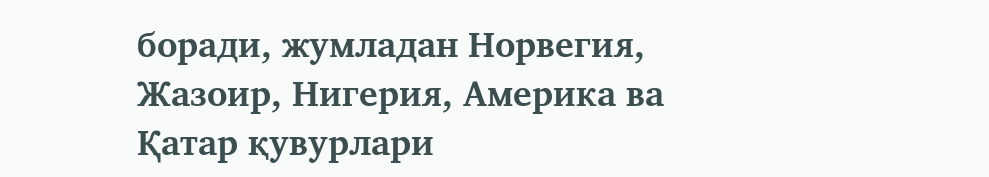боради, жумладан Норвегия, Жазоир, Нигерия, Америка ва Қатар қувурлари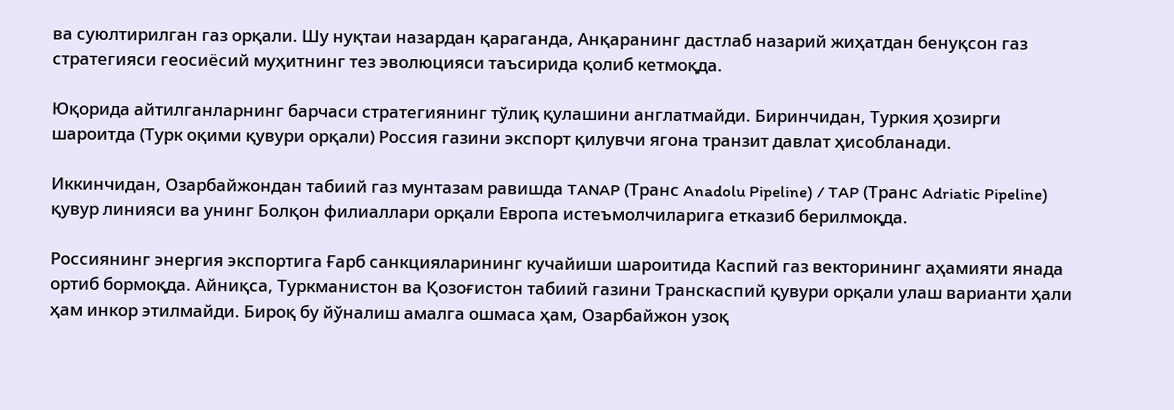ва суюлтирилган газ орқали. Шу нуқтаи назардан қараганда, Анқаранинг дастлаб назарий жиҳатдан бенуқсон газ стратегияси геосиёсий муҳитнинг тез эволюцияси таъсирида қолиб кетмоқда.

Юқорида айтилганларнинг барчаси стратегиянинг тўлиқ қулашини англатмайди. Биринчидан, Туркия ҳозирги шароитда (Турк оқими қувури орқали) Россия газини экспорт қилувчи ягона транзит давлат ҳисобланади.

Иккинчидан, Озарбайжондан табиий газ мунтазам равишда TANAP (Транс Anadolu Pipeline) / TAP (Транс Adriatic Pipeline) қувур линияси ва унинг Болқон филиаллари орқали Европа истеъмолчиларига етказиб берилмоқда.

Россиянинг энергия экспортига Ғарб санкцияларининг кучайиши шароитида Каспий газ векторининг аҳамияти янада ортиб бормоқда. Айниқса, Туркманистон ва Қозоғистон табиий газини Транскаспий қувури орқали улаш варианти ҳали ҳам инкор этилмайди. Бироқ бу йўналиш амалга ошмаса ҳам, Озарбайжон узоқ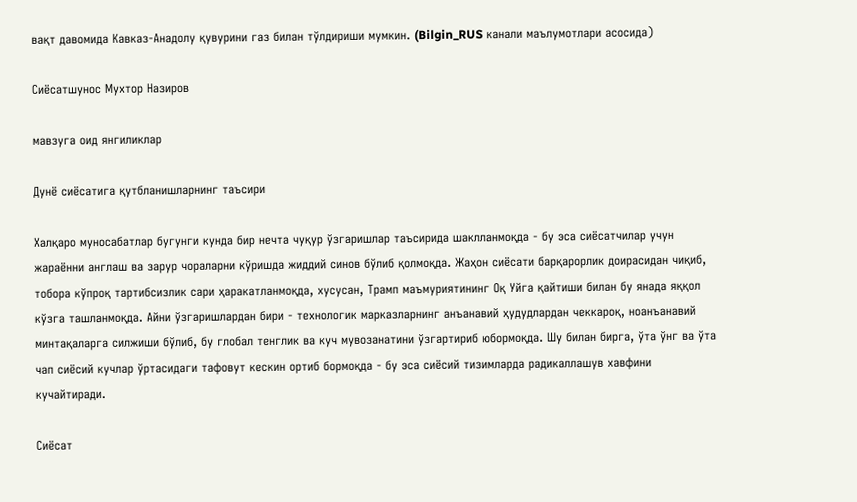вақт давомида Кавказ-Анадолу қувурини газ билан тўлдириши мумкин. (Bilgin_RUS канали маълумотлари асосида)

Сиёсатшунос Мухтор Назиров

мавзуга оид янгиликлар

Дунё сиёсатига қутбланишларнинг таъсири

Халқаро муносабатлар бугунги кунда бир нечта чуқур ўзгаришлар таъсирида шаклланмоқда - бу эса сиёсатчилар учун жараённи англаш ва зарур чораларни кўришда жиддий синов бўлиб қолмоқда. Жаҳон сиёсати барқарорлик доирасидан чиқиб, тобора кўпроқ тартибсизлик сари ҳаракатланмоқда, хусусан, Трамп маъмуриятининг Оқ Уйга қайтиши билан бу янада яққол кўзга ташланмоқда. Айни ўзгаришлардан бири - технологик марказларнинг анъанавий ҳудудлардан чеккароқ, ноанъанавий минтақаларга силжиши бўлиб, бу глобал тенглик ва куч мувозанатини ўзгартириб юбормоқда. Шу билан бирга, ўта ўнг ва ўта чап сиёсий кучлар ўртасидаги тафовут кескин ортиб бормоқда - бу эса сиёсий тизимларда радикаллашув хавфини кучайтиради.

Сиёсат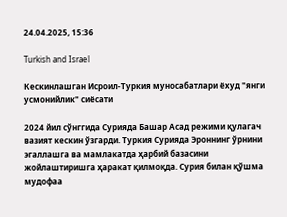24.04.2025, 15:36

Turkish and Israel

Кескинлашган Исроил-Туркия муносабатлари ёхуд "янги усмонийлик" сиёсати

2024 йил сўнггида Сурияда Башар Асад режими қулагач вазият кескин ўзгарди. Туркия Сурияда Эроннинг ўрнини эгаллашга ва мамлакатда ҳарбий базасини жойлаштиришга ҳаракат қилмоқда. Сурия билан қўшма мудофаа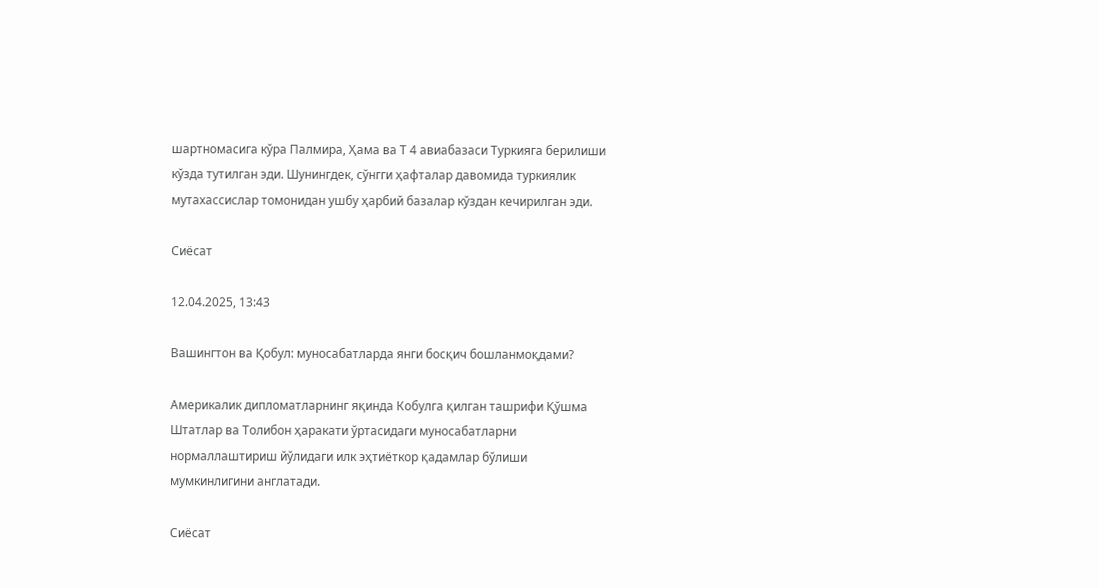шартномасига кўра Палмира, Ҳама ва Т 4 авиабазаси Туркияга берилиши кўзда тутилган эди. Шунингдек, сўнгги ҳафталар давомида туркиялик мутахассислар томонидан ушбу ҳарбий базалар кўздан кечирилган эди.

Сиёсат

12.04.2025, 13:43

Вашингтон ва Қобул: муносабатларда янги босқич бошланмоқдами?

Америкалик дипломатларнинг яқинда Кобулга қилган ташрифи Қўшма Штатлар ва Толибон ҳаракати ўртасидаги муносабатларни нормаллаштириш йўлидаги илк эҳтиёткор қадамлар бўлиши мумкинлигини англатади.

Сиёсат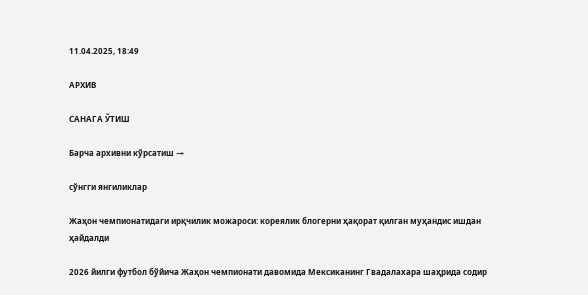11.04.2025, 18:49

АРХИВ

САНАГА ЎТИШ

Барча архивни кўрсатиш →

сўнгги янгиликлар

Жаҳон чемпионатидаги ирқчилик можароси: кореялик блогерни ҳақорат қилган муҳандис ишдан ҳайдалди

2026 йилги футбол бўйича Жаҳон чемпионати давомида Мексиканинг Гвадалахара шаҳрида содир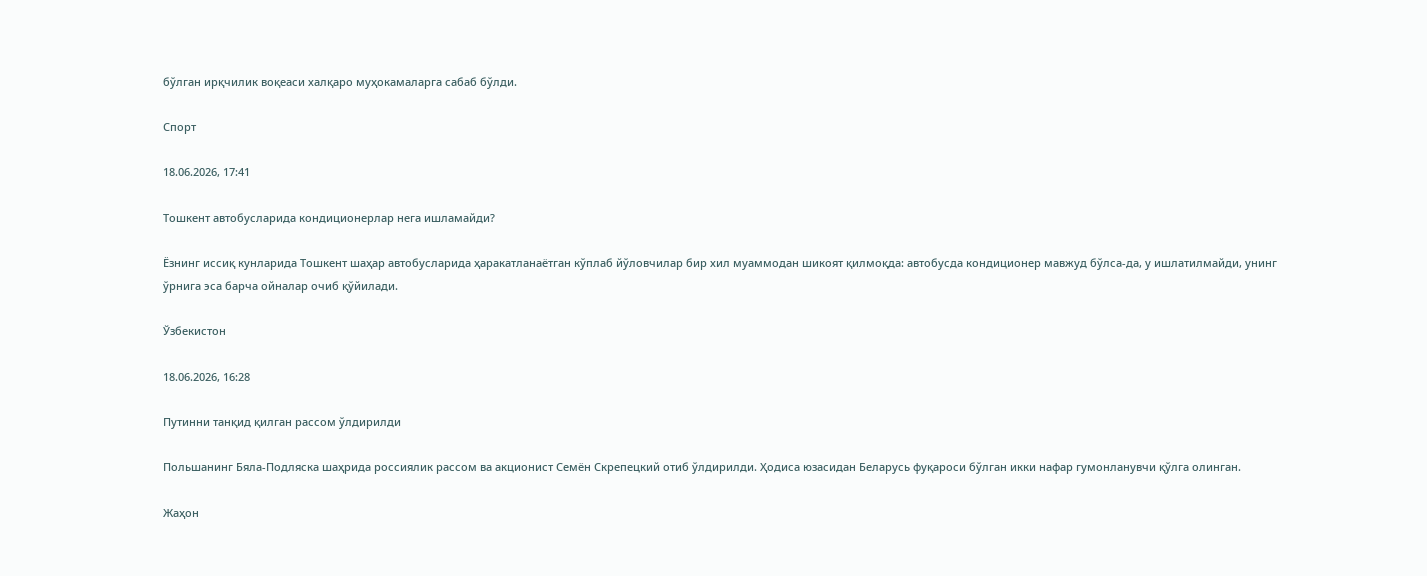бўлган ирқчилик воқеаси халқаро муҳокамаларга сабаб бўлди.

Спорт

18.06.2026, 17:41

Тошкент автобусларида кондиционерлар нега ишламайди?

Ёзнинг иссиқ кунларида Тошкент шаҳар автобусларида ҳаракатланаётган кўплаб йўловчилар бир хил муаммодан шикоят қилмоқда: автобусда кондиционер мавжуд бўлса-да, у ишлатилмайди, унинг ўрнига эса барча ойналар очиб қўйилади.

Ўзбекистон

18.06.2026, 16:28

Путинни танқид қилган рассом ўлдирилди

Польшанинг Бяла-Подляска шаҳрида россиялик рассом ва акционист Семён Скрепецкий отиб ўлдирилди. Ҳодиса юзасидан Беларусь фуқароси бўлган икки нафар гумонланувчи қўлга олинган.

Жаҳон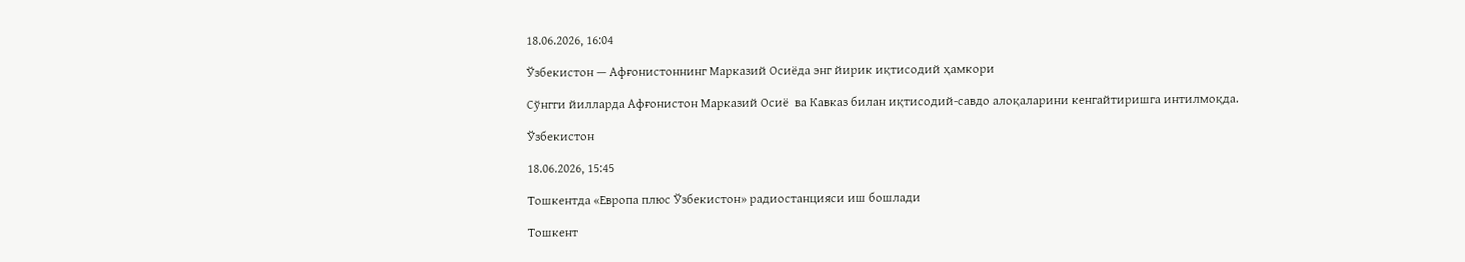18.06.2026, 16:04

Ўзбекистон — Афғонистоннинг Марказий Осиёда энг йирик иқтисодий ҳамкори

Сўнгги йилларда Афғонистон Марказий Осиё  ва Кавказ билан иқтисодий-савдо алоқаларини кенгайтиришга интилмоқда.

Ўзбекистон

18.06.2026, 15:45

Тошкентда «Европа плюс Ўзбекистон» радиостанцияси иш бошлади

Тошкент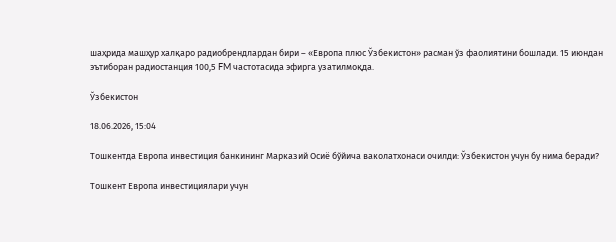шаҳрида машҳур халқаро радиобрендлардан бири – «Европа плюс Ўзбекистон» расман ўз фаолиятини бошлади. 15 июндан эътиборан радиостанция 100,5 FM частотасида эфирга узатилмоқда.

Ўзбекистон

18.06.2026, 15:04

Тошкентда Европа инвестиция банкининг Марказий Осиё бўйича ваколатхонаси очилди: Ўзбекистон учун бу нима беради?

Тошкент Европа инвестициялари учун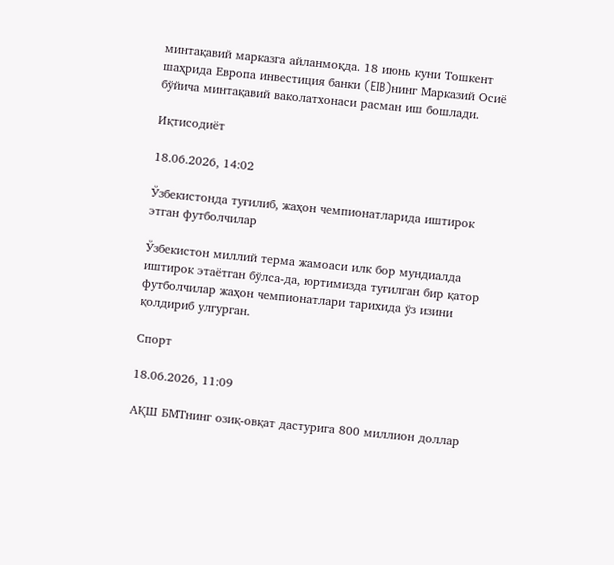минтақавий марказга айланмоқда. 18 июнь куни Тошкент шаҳрида Европа инвестиция банки (EIB)нинг Марказий Осиё бўйича минтақавий ваколатхонаси расман иш бошлади.

Иқтисодиёт

18.06.2026, 14:02

Ўзбекистонда туғилиб, жаҳон чемпионатларида иштирок этган футболчилар

Ўзбекистон миллий терма жамоаси илк бор мундиалда иштирок этаётган бўлса-да, юртимизда туғилган бир қатор футболчилар жаҳон чемпионатлари тарихида ўз изини қолдириб улгурган.

Спорт

18.06.2026, 11:09

АҚШ БМТнинг озиқ-овқат дастурига 800 миллион доллар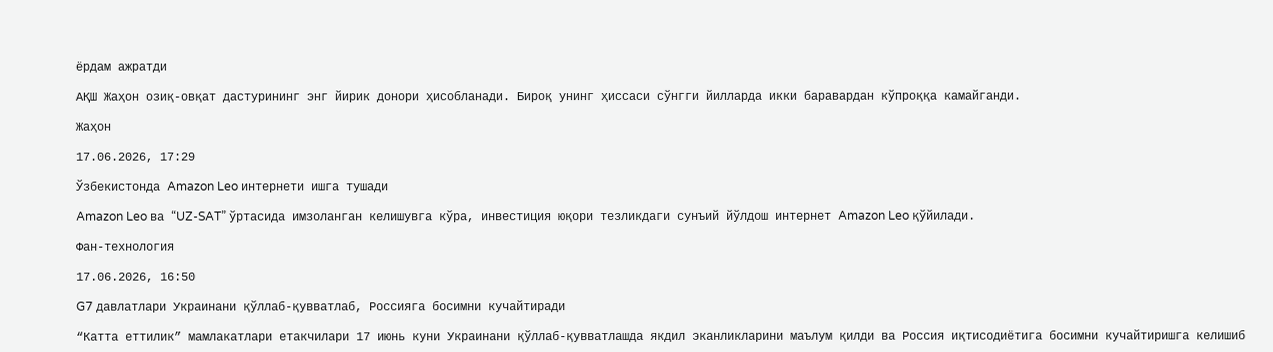ёрдам ажратди

АҚШ Жаҳон озиқ-овқат дастурининг энг йирик донори ҳисобланади. Бироқ унинг ҳиссаси сўнгги йилларда икки баравардан кўпроққа камайганди.

Жаҳон

17.06.2026, 17:29

Ўзбекистонда Amazon Leo интернети ишга тушади

Amazon Leo ва “UZ-SAT” ўртасида имзоланган келишувга кўра, инвестиция юқори тезликдаги сунъий йўлдош интернет Amazon Leo қўйилади.

Фан-технология

17.06.2026, 16:50

G7 давлатлари Украинани қўллаб-қувватлаб, Россияга босимни кучайтиради

“Катта еттилик” мамлакатлари етакчилари 17 июнь куни Украинани қўллаб-қувватлашда якдил эканликларини маълум қилди ва Россия иқтисодиётига босимни кучайтиришга келишиб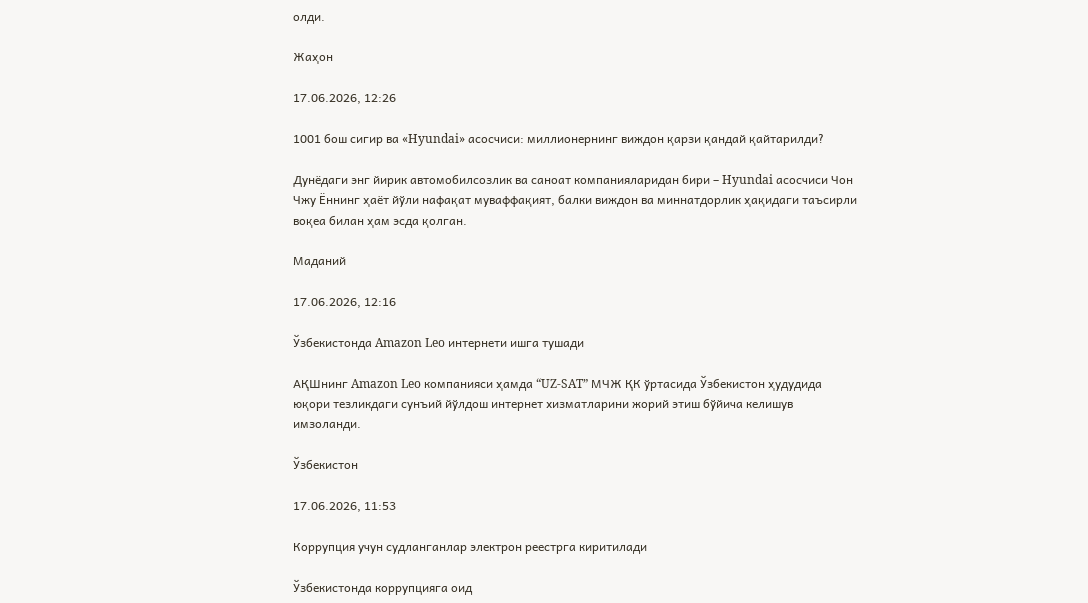олди.

Жаҳон

17.06.2026, 12:26

1001 бош сигир ва «Hyundai» асосчиси: миллионернинг виждон қарзи қандай қайтарилди?

Дунёдаги энг йирик автомобилсозлик ва саноат компанияларидан бири – Hyundai асосчиси Чон Чжу Ённинг ҳаёт йўли нафақат муваффақият, балки виждон ва миннатдорлик ҳақидаги таъсирли воқеа билан ҳам эсда қолган.

Маданий

17.06.2026, 12:16

Ўзбекистонда Amazon Leo интернети ишга тушади

АҚШнинг Amazon Leo компанияси ҳамда “UZ-SAT” МЧЖ ҚК ўртасида Ўзбекистон ҳудудида юқори тезликдаги сунъий йўлдош интернет хизматларини жорий этиш бўйича келишув имзоланди.

Ўзбекистон

17.06.2026, 11:53

Коррупция учун судланганлар электрон реестрга киритилади

Ўзбекистонда коррупцияга оид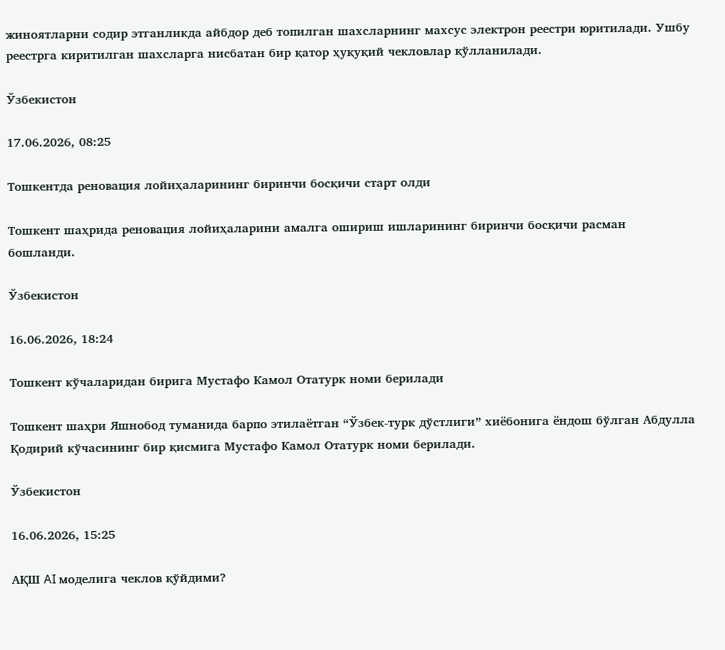жиноятларни содир этганликда айбдор деб топилган шахсларнинг махсус электрон реестри юритилади. Ушбу реестрга киритилган шахсларга нисбатан бир қатор ҳуқуқий чекловлар қўлланилади.

Ўзбекистон

17.06.2026, 08:25

Тошкентда реновация лойиҳаларининг биринчи босқичи старт олди

Тошкент шаҳрида реновация лойиҳаларини амалга ошириш ишларининг биринчи босқичи расман бошланди.

Ўзбекистон

16.06.2026, 18:24

Тошкент кўчаларидан бирига Мустафо Камол Отатурк номи берилади

Тошкент шаҳри Яшнобод туманида барпо этилаётган “Ўзбек-турк дўстлиги” хиёбонига ёндош бўлган Абдулла Қодирий кўчасининг бир қисмига Мустафо Камол Отатурк номи берилади.

Ўзбекистон

16.06.2026, 15:25

АҚШ AI моделига чеклов қўйдими?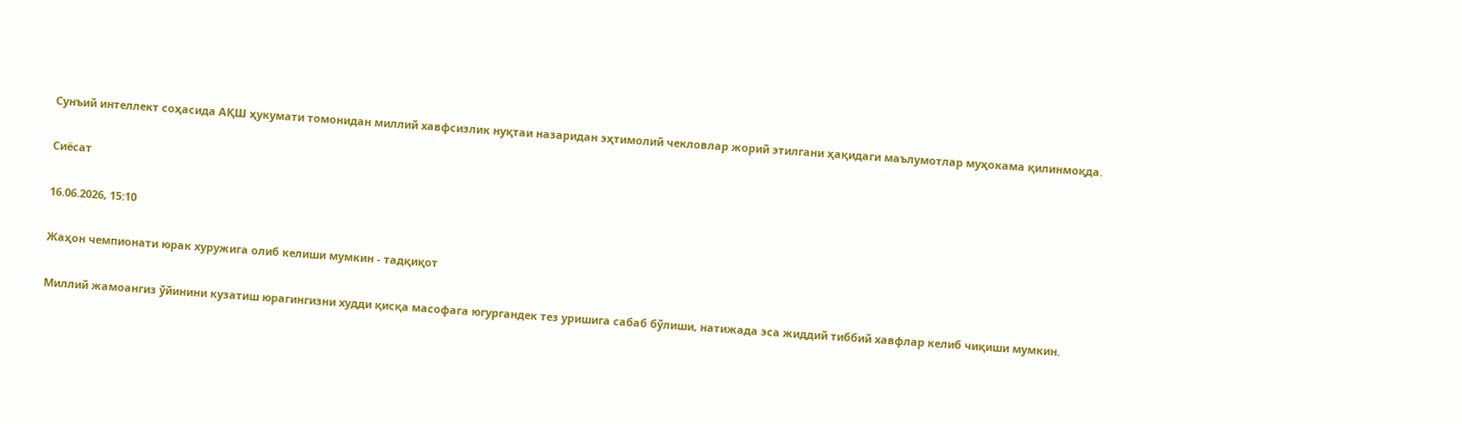Сунъий интеллект соҳасида АҚШ ҳукумати томонидан миллий хавфсизлик нуқтаи назаридан эҳтимолий чекловлар жорий этилгани ҳақидаги маълумотлар муҳокама қилинмоқда.

Сиёсат

16.06.2026, 15:10

Жаҳон чемпионати юрак хуружига олиб келиши мумкин - тадқиқот

Миллий жамоангиз ўйинини кузатиш юрагингизни худди қисқа масофага югургандек тез уришига сабаб бўлиши, натижада эса жиддий тиббий хавфлар келиб чиқиши мумкин.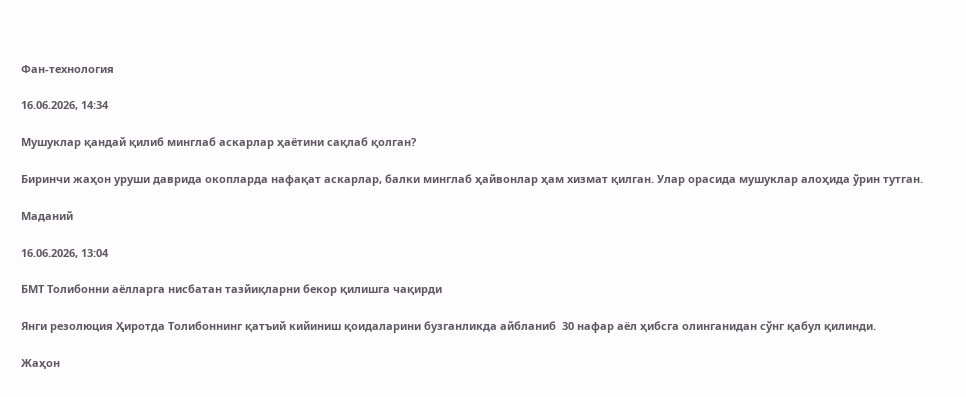Фан-технология

16.06.2026, 14:34

Мушуклар қандай қилиб минглаб аскарлар ҳаётини сақлаб қолган?

Биринчи жаҳон уруши даврида окопларда нафақат аскарлар, балки минглаб ҳайвонлар ҳам хизмат қилган. Улар орасида мушуклар алоҳида ўрин тутган.

Маданий

16.06.2026, 13:04

БМТ Толибонни аёлларга нисбатан тазйиқларни бекор қилишга чақирди

Янги резолюция Ҳиротда Толибоннинг қатъий кийиниш қоидаларини бузганликда айбланиб  30 нафар аёл ҳибсга олинганидан сўнг қабул қилинди.

Жаҳон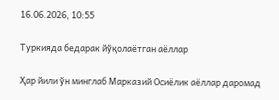16.06.2026, 10:55

Туркияда бедарак йўқолаётган аёллар

Ҳар йили ўн минглаб Марказий Осиёлик аёллар даромад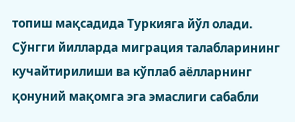топиш мақсадида Туркияга йўл олади. Сўнгги йилларда миграция талабларининг кучайтирилиши ва кўплаб аёлларнинг қонуний мақомга эга эмаслиги сабабли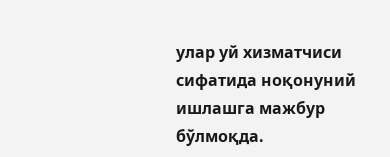улар уй хизматчиси сифатида ноқонуний ишлашга мажбур бўлмоқда.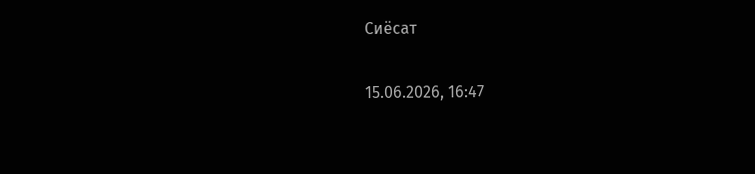Сиёсат

15.06.2026, 16:47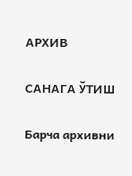АРХИВ

САНАГА ЎТИШ

Барча архивни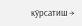кўрсатиш →